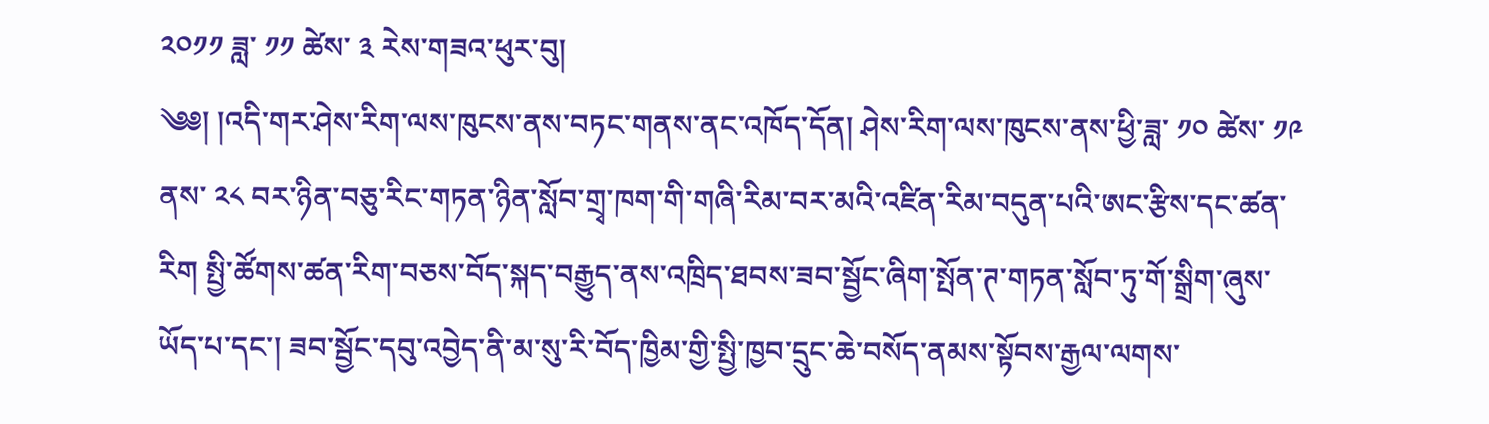༢༠༡༡ ཟླ་ ༡༡ ཚེས་ ༣ རེས་གཟའ་ཕུར་བུ།
༄༅། །འདི་གར་ཤེས་རིག་ལས་ཁུངས་ནས་བཏང་གནས་ནང་འཁོད་དོན། ཤེས་རིག་ལས་ཁུངས་ནས་ཕྱི་ཟླ་ ༡༠ ཚེས་ ༡༩ ནས་ ༢༨ བར་ཉིན་བཅུ་རིང་གཏན་ཉིན་སློབ་གྲྭ་ཁག་གི་གཞི་རིམ་བར་མའི་འཛིན་རིམ་བདུན་པའི་ཨང་རྩིས་དང་ཚན་རིག སྤྱི་ཚོགས་ཚན་རིག་བཅས་བོད་སྐད་བརྒྱུད་ནས་འཁྲིད་ཐབས་ཟབ་སྦྱོང་ཞིག་སྤོན་ཊ་གཏན་སློབ་ཏུ་གོ་སྒྲིག་ཞུས་ཡོད་པ་དང་། ཟབ་སྦྱོང་དབུ་འབྱེད་ནི་མ་སུ་རི་བོད་ཁྱིམ་གྱི་སྤྱི་ཁྱབ་དྲུང་ཆེ་བསོད་ནམས་སྟོབས་རྒྱལ་ལགས་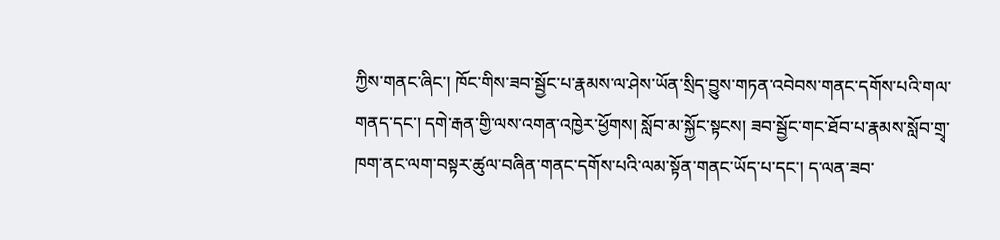ཀྱིས་གནང་ཞིང་། ཁོང་གིས་ཟབ་སྦྱོང་པ་རྣམས་ལ་ཤེས་ཡོན་སྲིད་བྱུས་གཏན་འབེབས་གནང་དགོས་པའི་གལ་གནད་དང་། དགེ་རྒན་གྱི་ལས་འགན་འཁྱེར་ཕྱོགས། སློབ་མ་སྐྱོང་སྟངས། ཟབ་སྦྱོང་གང་ཐོབ་པ་རྣམས་སློབ་གྲྭ་ཁག་ནང་ལག་བསྟར་ཚུལ་བཞིན་གནང་དགོས་པའི་ལམ་སྟོན་གནང་ཡོད་པ་དང་། ད་ལན་ཟབ་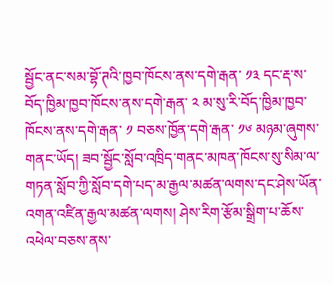སྦྱོང་ནང་སམ་བྷོ་ཊའི་ཁྱབ་ཁོངས་ནས་དགེ་རྒན་ ༡༣ དང་རྡ་ས་བོད་ཁྱིམ་ཁྱབ་ཁོངས་ནས་དགེ་རྒན་ ༢ མ་སུ་རི་བོད་ཁྱིམ་ཁྱབ་ཁོངས་ནས་དགེ་རྒན་ ༡ བཅས་ཁྱོན་དགེ་རྒན་ ༡༦ མཉམ་ཞུགས་གནང་ཡོད། ཟབ་སྦྱོང་སློབ་འཁྲིད་གནང་མཁན་ཁོངས་སུ་སིམ་ལ་གཏན་སློབ་ཀྱི་སློབ་དགེ་པད་མ་རྒྱལ་མཚན་ལགས་དང་ཤེས་ཡོན་འགན་འཛིན་རྒྱལ་མཚན་ལགས། ཤེས་རིག་རྩོམ་སྒྲིག་པ་ཆོས་འཕེལ་བཅས་ནས་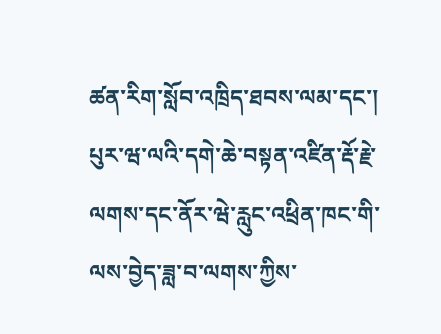ཚན་རིག་སློབ་འཁྲིད་ཐབས་ལམ་དང་། པུར་ཝ་ལའི་དགེ་ཆེ་བསྟན་འཛིན་རྡོ་རྗེ་ལགས་དང་ནོར་ཝེ་རླུང་འཕྲིན་ཁང་གི་ལས་བྱེད་ཟླ་བ་ལགས་ཀྱིས་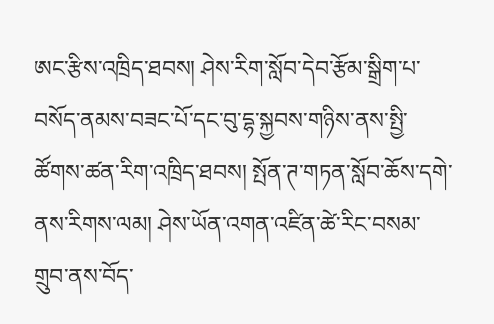ཨང་རྩིས་འཁྲིད་ཐབས། ཤེས་རིག་སློབ་དེབ་རྩོམ་སྒྲིག་པ་བསོད་ནམས་བཟང་པོ་དང་བུ་དྷ་སྐྱབས་གཉིས་ནས་སྤྱི་ཚོགས་ཚན་རིག་འཁྲིད་ཐབས། སྤོན་ཊ་གཏན་སློབ་ཆོས་དགེ་ནས་རིགས་ལམ། ཤེས་ཡོན་འགན་འཛིན་ཚེ་རིང་བསམ་གྲུབ་ནས་བོད་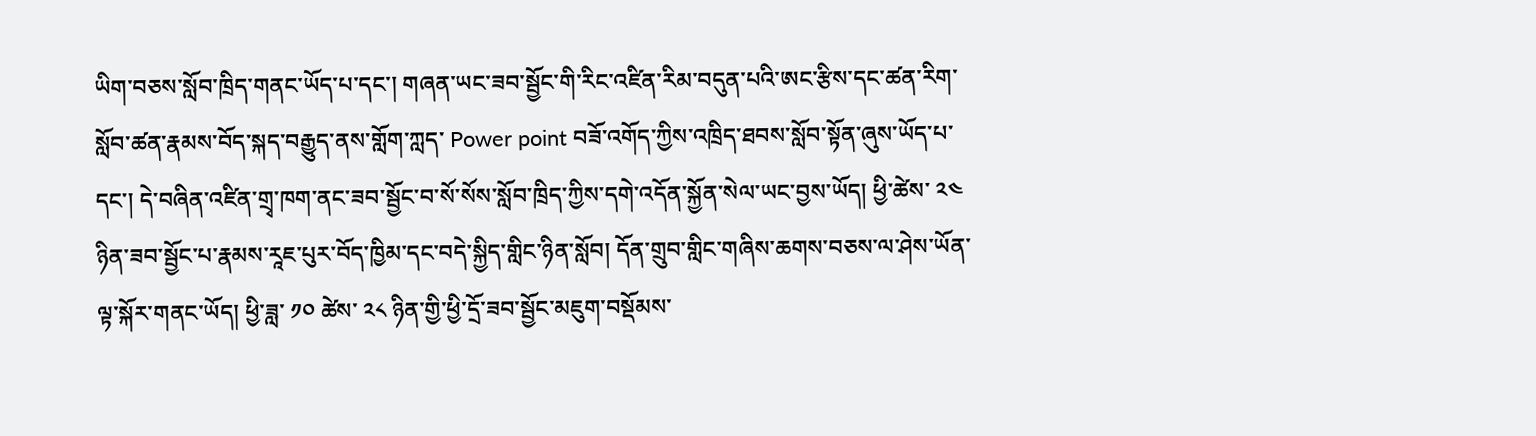ཡིག་བཅས་སློབ་ཁྲིད་གནང་ཡོད་པ་དང་། གཞན་ཡང་ཟབ་སྦྱོང་གི་རིང་འཛིན་རིམ་བདུན་པའི་ཨང་རྩིས་དང་ཚན་རིག་སློབ་ཚན་རྣམས་བོད་སྐད་བརྒྱུད་ནས་གློག་ཀླད་ Power point བཟོ་འགོད་ཀྱིས་འཁྲིད་ཐབས་སློབ་སྟོན་ཞུས་ཡོད་པ་དང་། དེ་བཞིན་འཛིན་གྲྭ་ཁག་ནང་ཟབ་སྦྱོང་བ་སོ་སོས་སློབ་ཁྲིད་ཀྱིས་དགེ་འདོན་སྐྱོན་སེལ་ཡང་བྱས་ཡོད། ཕྱི་ཚེས་ ༢༤ ཉིན་ཟབ་སྦྱོང་པ་རྣམས་རཱཇ་པུར་བོད་ཁྱིམ་དང་བདེ་སྐྱིད་གླིང་ཉིན་སློབ། དོན་གྲུབ་གླིང་གཞིས་ཆགས་བཅས་ལ་ཤེས་ཡོན་ལྟ་སྐོར་གནང་ཡོད། ཕྱི་ཟླ་ ༡༠ ཚེས་ ༢༨ ཉིན་གྱི་ཕྱི་དྲོ་ཟབ་སྦྱོང་མཇུག་བསྡོམས་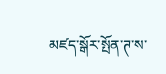མཛད་སྒོར་སྤོན་ཊ་ས་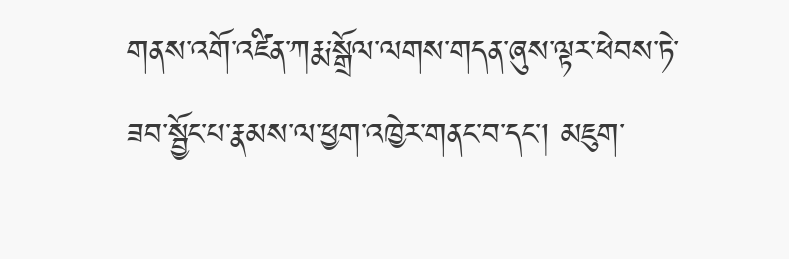གནས་འགོ་འཛིན་ཀརྨ་སྒྲོལ་ལགས་གདན་ཞུས་ལྟར་ཕེབས་ཏེ་ཟབ་སྦྱོང་པ་རྣམས་ལ་ཕྱག་འཁྱེར་གནང་བ་དང་། མཇུག་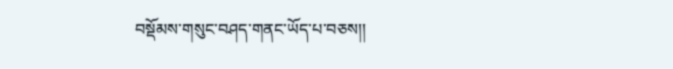བསྡོམས་གསུང་བཤད་གནང་ཡོད་པ་བཅས།།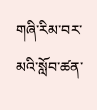གཞི་རིམ་བར་མའི་སློབ་ཚན་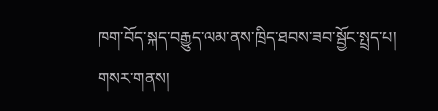ཁག་བོད་སྐད་བརྒྱུད་ལམ་ནས་ཁྲིད་ཐབས་ཟབ་སྦྱོང་སྤྲད་པ།
གསར་གནས།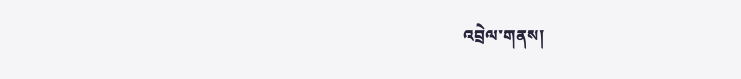འབྲེལ་གནས།